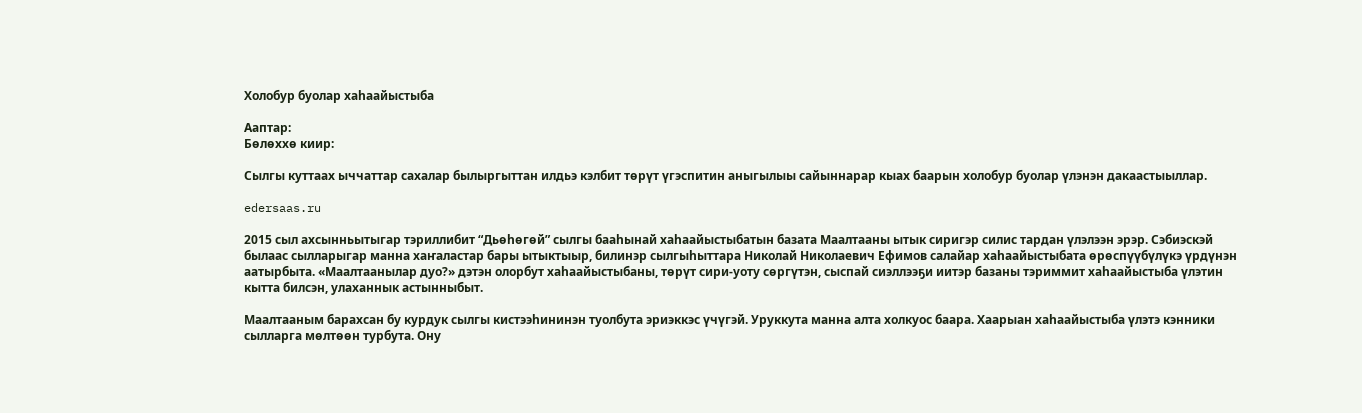Холобур буолар хаһаайыстыба

Ааптар:
Бөлөххө киир:

Сылгы куттаах ыччаттар сахалар былыргыттан илдьэ кэлбит төрүт үгэспитин аныгылыы сайыннарар кыах баарын холобур буолар үлэнэн дакаастыыллар.

edersaas.ru

2015 сыл ахсынньытыгар тэриллибит “Дьөһөгөй” сылгы бааһынай хаһаайыстыбатын базата Маалтааны ытык сиригэр силис тардан үлэлээн эрэр. Сэбиэскэй былаас сылларыгар манна хаҥаластар бары ытыктыыр, билинэр сылгыһыттара Николай Николаевич Ефимов салайар хаһаайыстыбата өрөспүүбүлүкэ үрдүнэн аатырбыта. «Маалтаанылар дуо?» дэтэн олорбут хаһаайыстыбаны, төрүт сири-уоту сөргүтэн, сыспай сиэллээҕи иитэр базаны тэриммит хаһаайыстыба үлэтин кытта билсэн, улаханнык астынныбыт.

Маалтааным барахсан бу курдук сылгы кистээһининэн туолбута эриэккэс үчүгэй. Уруккута манна алта холкуос баара. Хаарыан хаһаайыстыба үлэтэ кэнники сылларга мөлтөөн турбута. Ону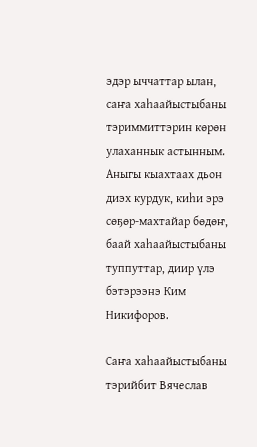эдэр ыччаттар ылан, саҥа хаһаайыстыбаны тэриммиттэрин көрөн улаханнык астынным. Аныгы кыахтаах дьон диэх курдук, киһи эрэ сөҕөр-махтайар бөдөҥ, баай хаһаайыстыбаны туппуттар, диир үлэ бэтэрээнэ Ким Никифоров.

Саҥа хаһаайыстыбаны тэрийбит Вячеслав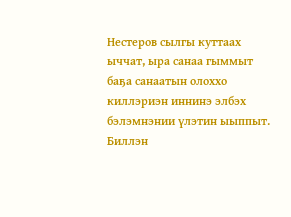Нестеров сылгы куттаах ыччат, ыра санаа гыммыт баҕа санаатын олоххо киллэриэн иннинэ элбэх бэлэмнэнии үлэтин ыыппыт. Биллэн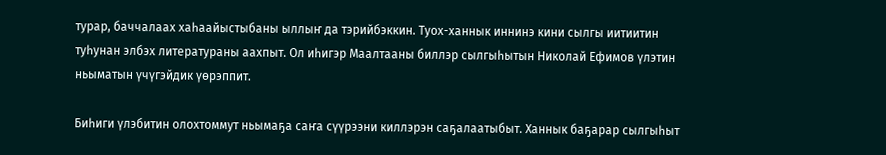турар, баччалаах хаһаайыстыбаны ыллыҥ да тэрийбэккин. Туох-ханнык иннинэ кини сылгы иитиитин туһунан элбэх литератураны аахпыт. Ол иһигэр Маалтааны биллэр сылгыһытын Николай Ефимов үлэтин ньыматын үчүгэйдик үөрэппит.

Биһиги үлэбитин олохтоммут ньымаҕа саҥа сүүрээни киллэрэн саҕалаатыбыт. Ханнык баҕарар сылгыһыт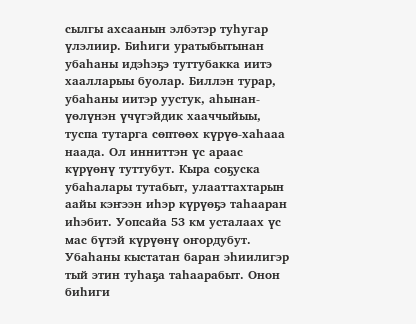сылгы ахсаанын элбэтэр туһугар үлэлиир. Биһиги уратыбытынан убаһаны идэһэҕэ туттубакка иитэ хаалларыы буолар. Биллэн турар, убаһаны иитэр уустук, аһынан-үөлүнэн үчүгэйдик хааччыйыы, туспа тутарга сөптөөх күрүө-хаһааа наада. Ол инниттэн үс араас күрүөнү туттубут. Кыра соҕуска убаһалары тутабыт, улааттахтарын аайы кэҥээн иһэр күрүөҕэ таһааран иһэбит. Уопсайа 53 км усталаах үс мас бүтэй күрүөнү оҥордубут. Убаһаны кыстатан баран эһиилигэр тый этин туһаҕа таһаарабыт. Онон биһиги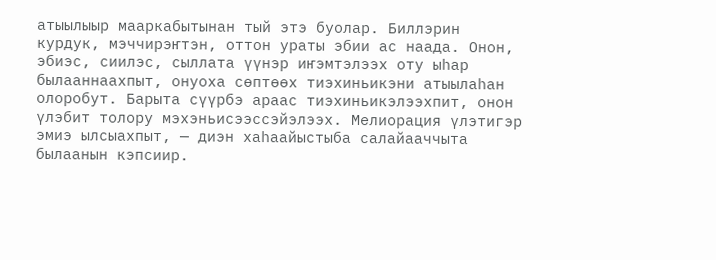атыылыыр мааркабытынан тый этэ буолар. Биллэрин курдук, мэччирэҥтэн, оттон ураты эбии ас наада. Онон, эбиэс, сиилэс, сыллата үүнэр иҥэмтэлээх оту ыһар былааннаахпыт, онуоха сөптөөх тиэхиньикэни атыылаһан олоробут. Барыта сүүрбэ араас тиэхиньикэлээхпит, онон үлэбит толору мэхэньисээссэйэлээх. Мелиорация үлэтигэр эмиэ ылсыахпыт, — диэн хаһаайыстыба салайааччыта былаанын кэпсиир.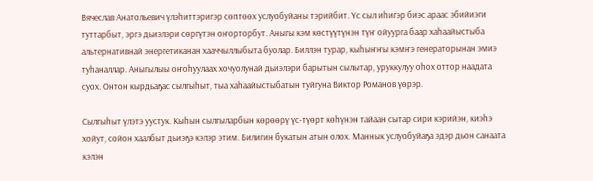Вячеслав Анатольевич үлэһиттэригэр сөптөөх услуобуйаны тэрийбит. Үс сыл иһигэр биэс араас эбийиэги туттарбыт, эргэ дьиэлэри сөргүтэн оҥорторбут. Аныгы кэм көстүүтүнэн түҥ ойуурга баар хаһаайыстыба альтернативнай энергетиканан хааччыллыбыта буолар. Биллэн турар, кыһыҥҥы кэмҥэ генераторынан эмиэ туһаналлар. Аныгылыы оҥоһуулаах хочуолунай дьиэлэри барытын сылытар, уруккулуу оһох оттор наадата суох. Онтон кырдьаҕас сылгыһыт, тыа хаһаайыстыбатын туйгуна Виктор Романов үөрэр.

Сылгыһыт үлэтэ уустук. Кыһын сылгыларбын көрөөрү үс-түөрт көһүнэн тайаан сытар сири кэрийэн, киэһэ хойут, сойон хаалбыт дьиэҕэ кэлэр этим. Билигин букатын атын олох. Маннык услуобуйаҕа эдэр дьон санаата кэлэн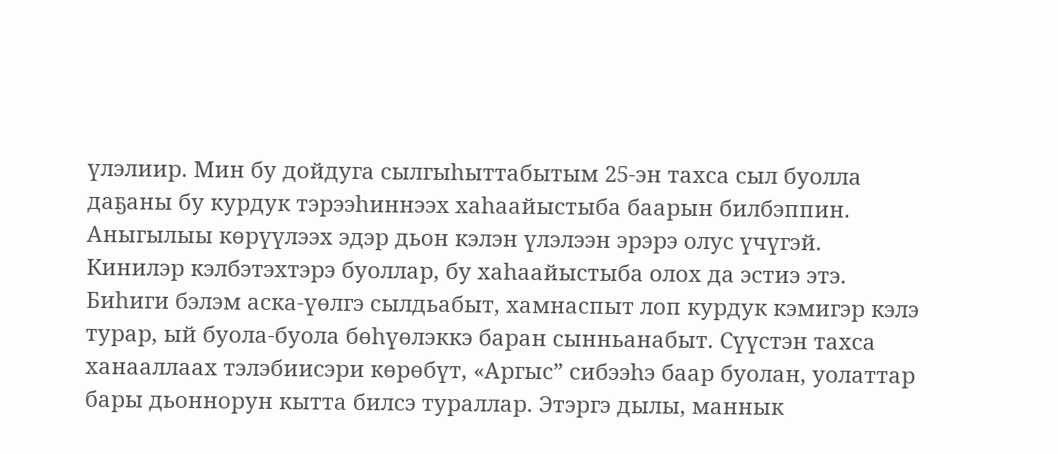үлэлиир. Мин бу дойдуга сылгыһыттабытым 25-эн тахса сыл буолла даҕаны бу курдук тэрээһиннээх хаһаайыстыба баарын билбэппин. Аныгылыы көрүүлээх эдэр дьон кэлэн үлэлээн эрэрэ олус үчүгэй. Кинилэр кэлбэтэхтэрэ буоллар, бу хаһаайыстыба олох да эстиэ этэ. Биһиги бэлэм аска-үөлгэ сылдьабыт, хамнаспыт лоп курдук кэмигэр кэлэ турар, ый буола-буола бөһүөлэккэ баран сынньанабыт. Сүүстэн тахса ханааллаах тэлэбиисэри көрөбүт, «Аргыс” сибээһэ баар буолан, уолаттар бары дьоннорун кытта билсэ тураллар. Этэргэ дылы, маннык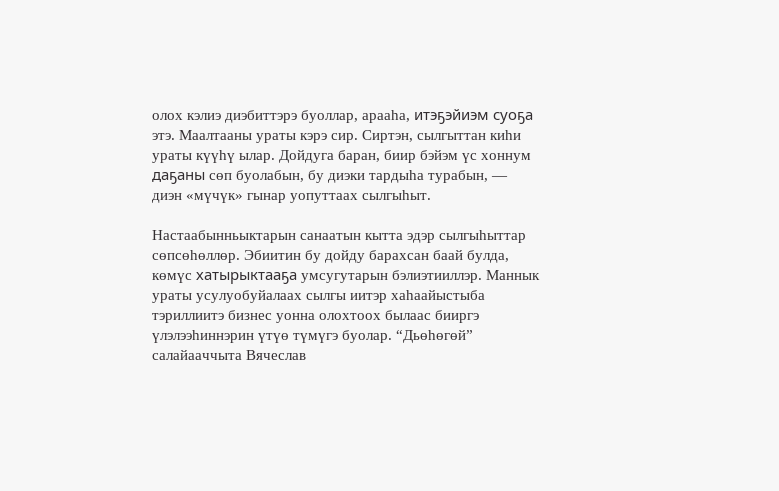олох кэлиэ диэбиттэрэ буоллар, арааһа, итэҕэйиэм суоҕа этэ. Маалтааны ураты кэрэ сир. Сиртэн, сылгыттан киһи ураты күүһү ылар. Дойдуга баран, биир бэйэм үс хоннум даҕаны сөп буолабын, бу диэки тардыһа турабын, — диэн «мүчүк» гынар уопуттаах сылгыһыт.

Настаабынньыктарын санаатын кытта эдэр сылгыһыттар сөпсөһөллөр. Эбиитин бу дойду барахсан баай булда, көмүс хатырыктааҕа умсугутарын бэлиэтииллэр. Маннык ураты усулуобуйалаах сылгы иитэр хаһаайыстыба тэриллиитэ бизнес уонна олохтоох былаас бииргэ үлэлээһиннэрин үтүө түмүгэ буолар. “Дьөһөгөй” салайааччыта Вячеслав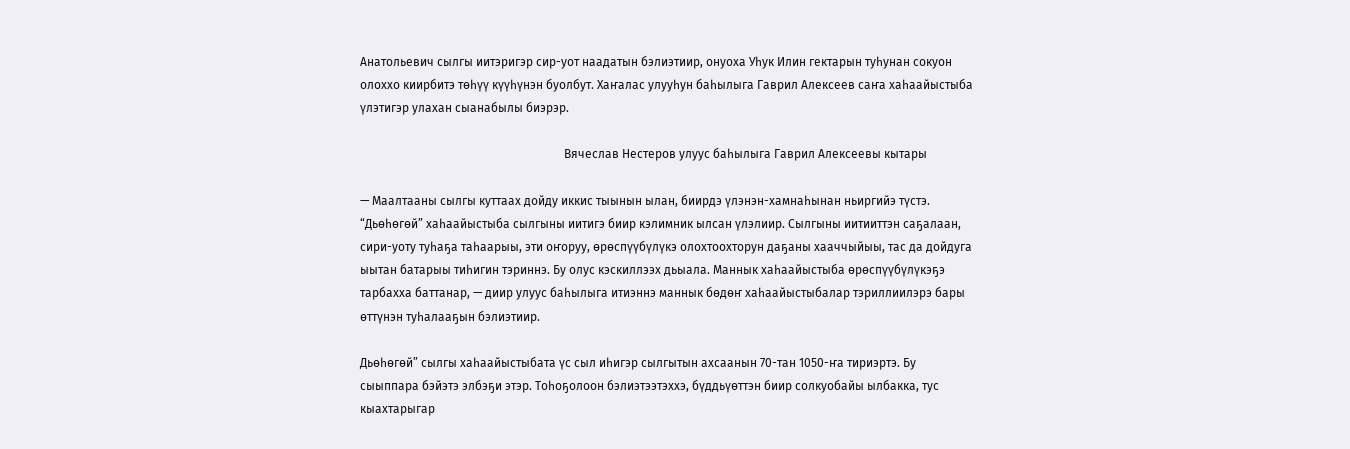Анатольевич сылгы иитэригэр сир-уот наадатын бэлиэтиир, онуоха Уһук Илин гектарын туһунан сокуон олоххо киирбитэ төһүү күүһүнэн буолбут. Хаҥалас улууһун баһылыга Гаврил Алексеев саҥа хаһаайыстыба үлэтигэр улахан сыанабылы биэрэр.

                                                                    Вячеслав Нестеров улуус баһылыга Гаврил Алексеевы кытары

— Маалтааны сылгы куттаах дойду иккис тыынын ылан, биирдэ үлэнэн-хамнаһынан ньиргийэ түстэ. “Дьөһөгөй” хаһаайыстыба сылгыны иитигэ биир кэлимник ылсан үлэлиир. Сылгыны иитииттэн саҕалаан, сири-уоту туһаҕа таһаарыы, эти оҥоруу, өрөспүүбүлүкэ олохтоохторун даҕаны хааччыйыы, тас да дойдуга ыытан батарыы тиһигин тэриннэ. Бу олус кэскиллээх дьыала. Маннык хаһаайыстыба өрөспүүбүлүкэҕэ тарбахха баттанар, — диир улуус баһылыга итиэннэ маннык бөдөҥ хаһаайыстыбалар тэриллиилэрэ бары өттүнэн туһалааҕын бэлиэтиир.

Дьөһөгөй” сылгы хаһаайыстыбата үс сыл иһигэр сылгытын ахсаанын 70-тан 1050-ҥа тириэртэ. Бу сыыппара бэйэтэ элбэҕи этэр. Тоһоҕолоон бэлиэтээтэххэ, бүддьүөттэн биир солкуобайы ылбакка, тус кыахтарыгар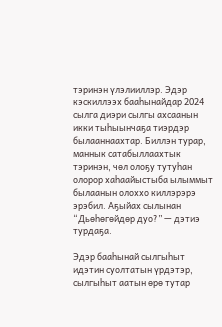тэринэн үлэлииллэр. Эдэр кэскиллээх бааһынайдар 2024 сылга диэри сылгы ахсаанын икки тыһыынчаҕа тиэрдэр былааннаахтар. Биллэн турар, маннык сатабыллаахтык тэринэн, чөл олоҕу тутуһан олорор хаһаайыстыба ылыммыт былаанын олоххо киллэрэрэ эрэбил. Аҕыйах сылынан “Дьөһөгөйдөр дуо?” — дэтиэ турдаҕа.

Эдэр бааһынай сылгыһыт идэтин суолтатын үрдэтэр, сылгыһыт аатын өрө тутар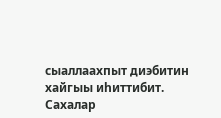сыаллаахпыт диэбитин хайгыы иһиттибит. Сахалар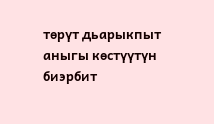төрүт дьарыкпыт аныгы көстүүтүн биэрбит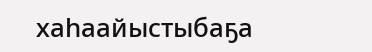хаһаайыстыбаҕа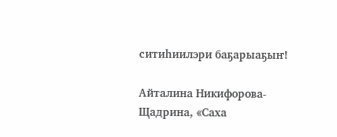ситиһиилэри баҕарыаҕыҥ!

Айталина Никифорова-Щадрина, «Саха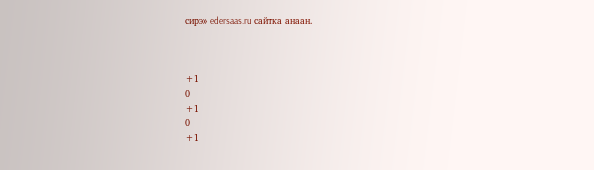сирэ» edersaas.ru сайтка анаан.



+1
0
+1
0
+1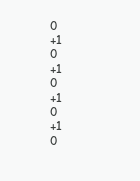0
+1
0
+1
0
+1
0
+1
0